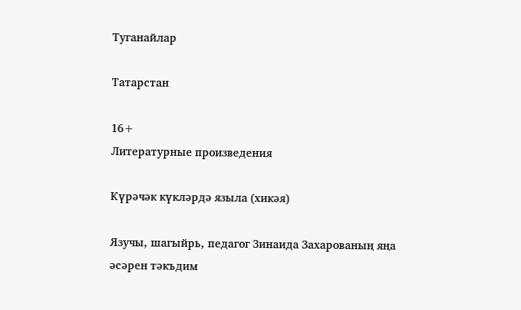Туганайлар

Татарстан

16+
Литературные произведения

Күрәчәк күкләрдә языла (хикәя)

Язучы, шагыйрь, педагог Зинаида Захарованың яңа әсәрен тәкъдим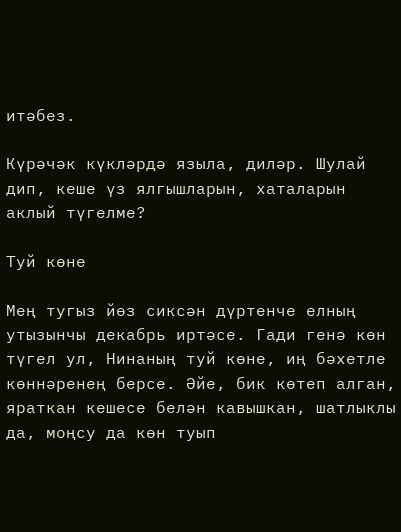итәбез.

Күрәчәк күкләрдә языла, диләр. Шулай дип, кеше үз ялгышларын, хаталарын аклый түгелме?

Туй көне

Мең тугыз йөз сикcән дүртенче елның утызынчы декабрь иртәсе. Гади генә көн түгел ул, Нинаның туй көне, иң бәхетле көннәренең берсе. Әйе, бик көтеп алган, яраткан кешесе белән кавышкан, шатлыклы да, моңсу да көн туып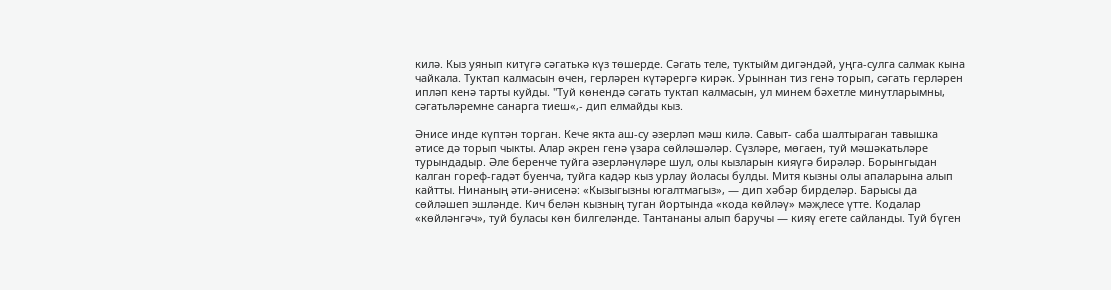килә. Кыз уянып китүгә сәгатькә күз төшерде. Cәгать теле, туктыйм дигәндәй, уңга-сулга салмак кына чайкала. Туктап калмасын өчен, герләрен күтәрергә кирәк. Урыннан тиз генә торып, сәгать герләрен ипләп кенә тарты куйды. "Туй көнендә сәгать туктап калмасын, ул минем бәхетле минутларымны, сәгатьләремне санарга тиеш«,- дип елмайды кыз.

Әнисе инде күптән торган. Кече якта аш-су әзерләп мәш килә. Савыт- саба шалтыраган тавышка әтисе дә торып чыкты. Алар әкрен генә үзара сөйләшәләр. Сүзләре, мөгаен, туй мәшәкатьләре турындадыр. Әле беренче туйга әзерләнүләре шул, олы кызларын кияүгә бирәләр. Борынгыдан калган гореф-гадәт буенча, туйга кадәр кыз урлау йоласы булды. Митя кызны олы апаларына алып кайтты. Нинаның әти-әнисенә: «Кызыгызны югалтмагыз», — дип хәбәр бирделәр. Барысы да сөйләшеп эшләнде. Кич белән кызның туган йортында «кода көйләү» мәҗлесе үтте. Кодалар «көйләнгәч», туй буласы көн билгеләнде. Тантананы алып баручы — кияү егете сайланды. Туй бүген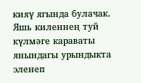кияү ягында булачак. Яшь киленнең туй күлмәге караваты янындагы урындыкта эленеп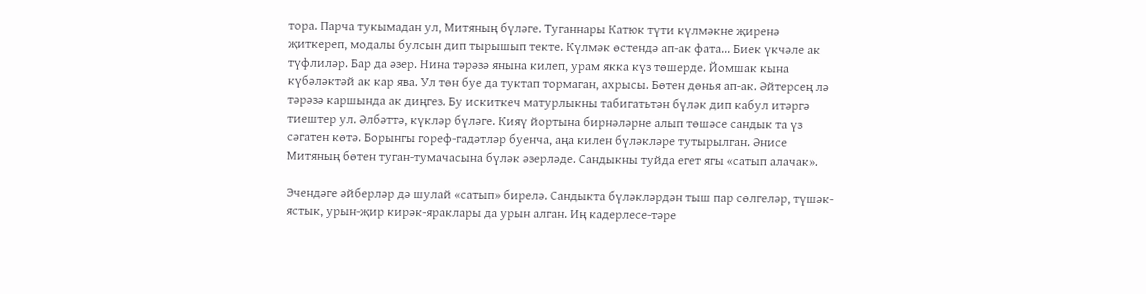тора. Парча тукымадан ул, Митяның бүләге. Туганнары Катюк түти күлмәкне җиренә җиткереп, модалы булсын дип тырышып текте. Күлмәк өстендә ап-ак фата... Биек үкчәле ак түфлиләр. Бар да әзер. Нина тәрәзә янына килеп, урам якка күз төшерде. Йомшак кына күбәләктәй ак кар ява. Ул төн буе да туктап тормаган, ахрысы. Бөтен дөнья ап-ак. Әйтерсең лә тәрәзә каршында ак диңгез. Бу искиткеч матурлыкны табигатьтән бүләк дип кабул итәргә тиештер ул. Әлбәттә, күкләр бүләге. Кияү йортына бирнәләрне алып төшәсе сандык та үз сәгатен көтә. Борынгы гореф-гадәтләр буенча, аңа килен бүләкләре тутырылган. Әнисе Митяның бөтен туган-тумачасына бүләк әзерләде. Сандыкны туйда егет ягы «сатып алачак».

Эчендәге әйберләр дә шулай «сатып» бирелә. Сандыкта бүләкләрдән тыш пар сөлгеләр, түшәк-ястык, урын-җир кирәк-яраклары да урын алган. Иң кадерлесе-тәре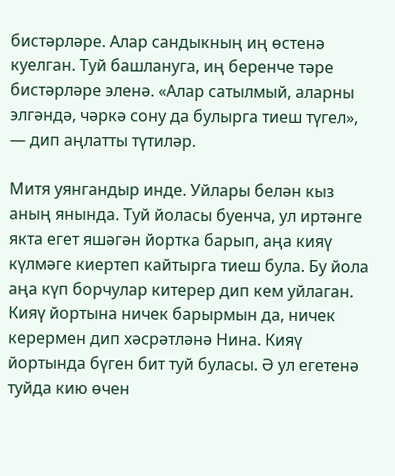бистәрләре. Алар сандыкның иң өстенә куелган. Туй башлануга, иң беренче тәре бистәрләре эленә. «Алар сатылмый, аларны элгәндә, чәркә сону да булырга тиеш түгел», — дип аңлатты түтиләр.

Митя уянгандыр инде. Уйлары белән кыз аның янында. Туй йоласы буенча, ул иртәнге якта егет яшәгән йортка барып, аңа кияү күлмәге киертеп кайтырга тиеш була. Бу йола аңа күп борчулар китерер дип кем уйлаган. Кияү йортына ничек барырмын да, ничек керермен дип хәсрәтләнә Нина. Кияү йортында бүген бит туй буласы. Ә ул егетенә туйда кию өчен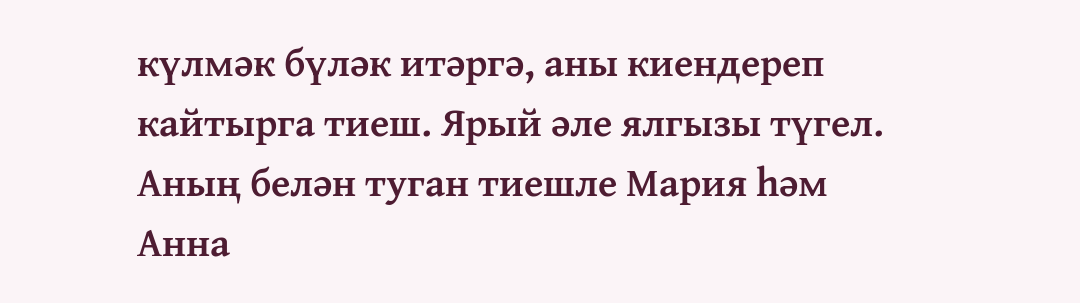күлмәк бүләк итәргә, аны киендереп кайтырга тиеш. Ярый әле ялгызы түгел. Аның белән туган тиешле Мария һәм Анна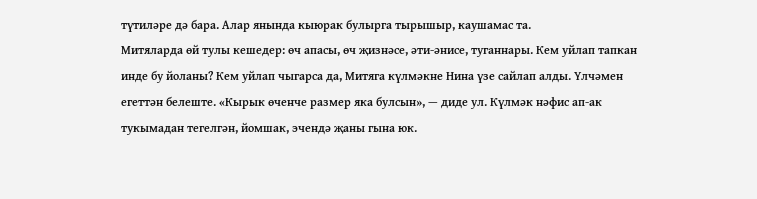түтиләре дә бара. Алар янында кыюрак булырга тырышыр, каушамас та.
Митяларда өй тулы кешедер: өч апасы, өч җизнәсе, әти-әнисе, туганнары. Кем уйлап тапкан инде бу йоланы? Кем уйлап чыгарса да, Митяга күлмәкне Нина үзе сайлап алды. Үлчәмен егеттән белеште. «Кырык өченче размер яка булсын», — диде ул. Күлмәк нәфис ап-ак тукымадан тегелгән, йомшак, эчендә җаны гына юк.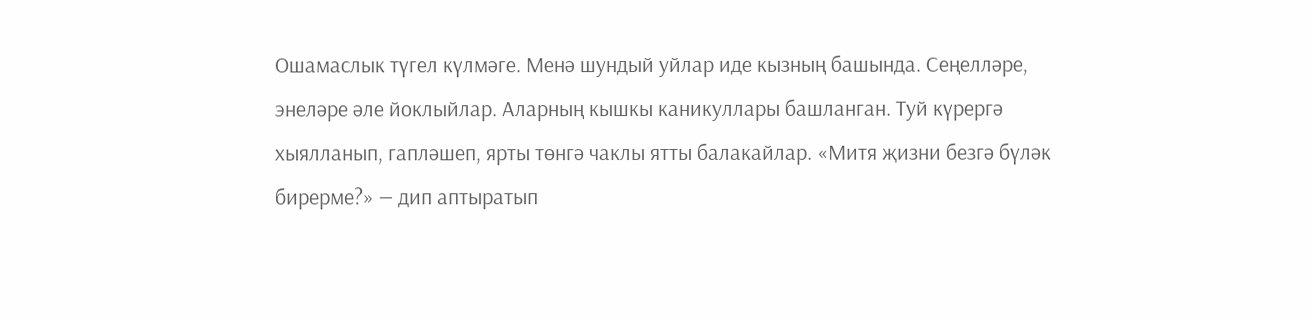Ошамаслык түгел күлмәге. Менә шундый уйлар иде кызның башында. Сеңелләре, энеләре әле йоклыйлар. Аларның кышкы каникуллары башланган. Туй күрергә хыялланып, гапләшеп, ярты төнгә чаклы ятты балакайлар. «Митя җизни безгә бүләк бирерме?» — дип аптыратып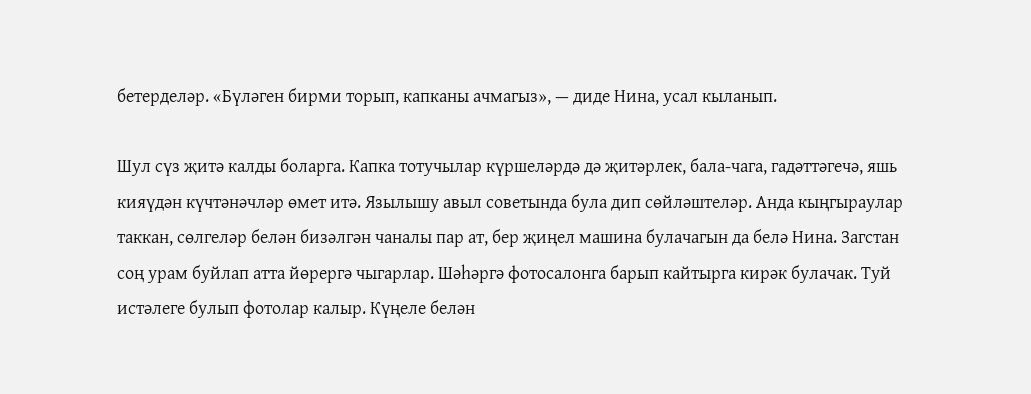бетерделәр. «Бүләген бирми торып, капканы ачмагыз», — диде Нина, усал кыланып.

Шул сүз җитә калды боларга. Капка тотучылар күршеләрдә дә җитәрлек, бала-чага, гадәттәгечә, яшь кияүдән күчтәнәчләр өмет итә. Язылышу авыл советында була дип сөйләштеләр. Анда кыңгыраулар таккан, сөлгеләр белән бизәлгән чаналы пар ат, бер җиңел машина булачагын да белә Нина. Загстан соң урам буйлап атта йөрергә чыгарлар. Шәһәргә фотосалонга барып кайтырга кирәк булачак. Туй истәлеге булып фотолар калыр. Күңеле белән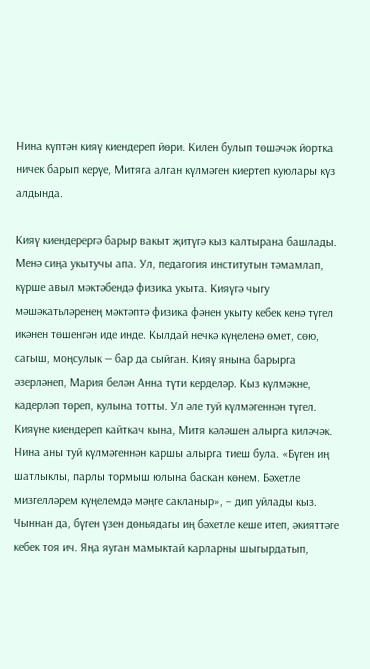Нина күптән кияү киендереп йөри. Килен булып төшәчәк йортка ничек барып керүе, Митяга алган күлмәген киертеп куюлары күз алдында.

Кияү киендерергә барыр вакыт җитүгә кыз калтырана башлады. Менә сиңа укытучы апа. Ул, педагогия институтын тәмамлап, күрше авыл мәктәбендә физика укыта. Кияүгә чыгу мәшәкатьләренең мәктәптә физика фәнен укыту кебек кенә түгел икәнен төшенгән иде инде. Кылдай нечкә күңеленә өмет, сөю, сагыш, моңсулык — бар да сыйган. Кияү янына барырга әзерләнеп, Мария белән Анна түти керделәр. Кыз күлмәкне, кадерләп төреп, кулына тотты. Ул әле туй күлмәгеннән түгел. Кияүне киендереп кайткач кына, Митя кәләшен алырга киләчәк. Нина аны туй күлмәгеннән каршы алырга тиеш була. «Бүген иң шатлыклы, парлы тормыш юлына баскан көнем. Бәхетле мизгелләрем күңелемдә мәңге сакланыр», – дип уйлады кыз. Чыннан да, бүген үзен дөньядагы иң бәхетле кеше итеп, әкияттәге кебек тоя ич. Яңа яуган мамыктай карларны шыгырдатып,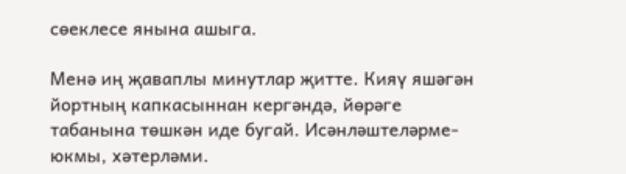сөеклесе янына ашыга.

Менә иң җаваплы минутлар җитте. Кияү яшәгән йортның капкасыннан кергәндә, йөрәге табанына төшкән иде бугай. Исәнләштеләрме-юкмы, хәтерләми.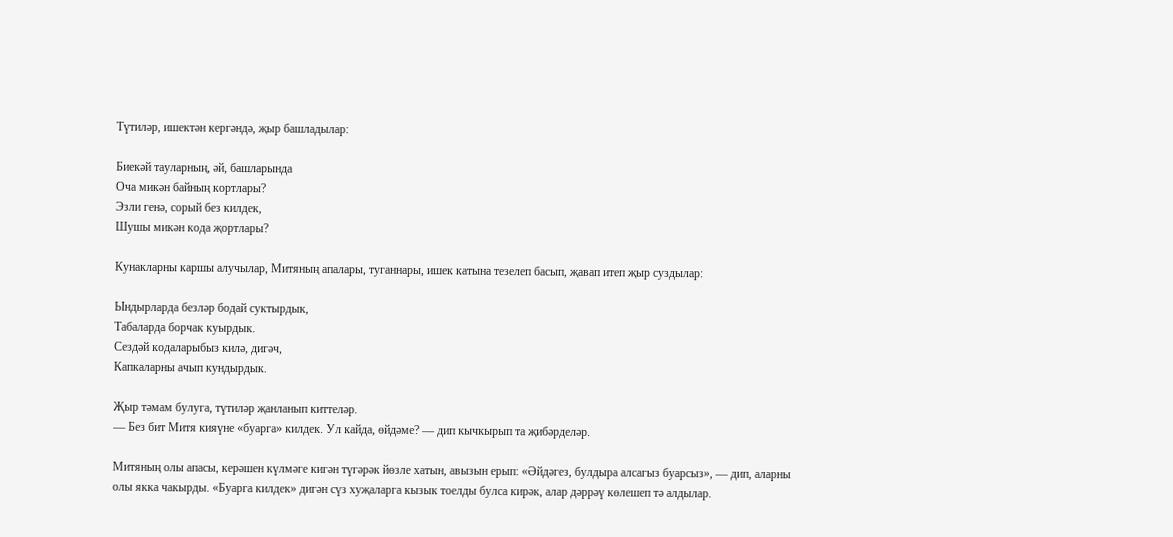Түтиләр, ишектән кергәндә, җыр башладылар:

Биекәй тауларның, әй, башларында
Оча микән байның кортлары?
Эзли генә, сорый без килдек,
Шушы микән кода җортлары?

Кунакларны каршы алучылар, Митяның апалары, туганнары, ишек катына тезелеп басып, җавап итеп җыр суздылар:

Ындырларда безләр бодай суктырдык,
Табаларда борчак куырдык.
Сездәй кодаларыбыз килә, дигәч,
Капкаларны ачып кундырдык.

Җыр тәмам булуга, түтиләр җанланып киттеләр.
— Без бит Митя кияүне «буарга» килдек. Ул кайда, өйдәме? — дип кычкырып та җибәрделәр.

Митяның олы апасы, керәшен күлмәге кигән түгәрәк йөзле хатын, авызын ерып: «Әйдәгез, булдыра алсагыз буарсыз», — дип, аларны олы якка чакырды. «Буарга килдек» дигән сүз хуҗаларга кызык тоелды булса кирәк, алар дәррәү көлешеп тә алдылар.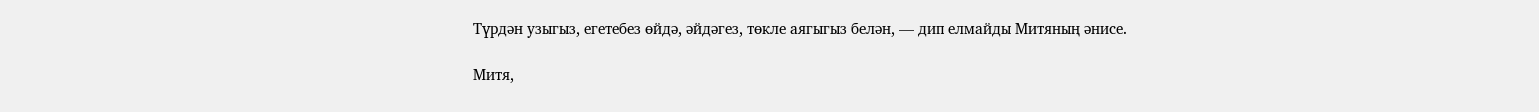Түрдән узыгыз, егетебез өйдә, әйдәгез, төкле аягыгыз белән, — дип елмайды Митяның әнисе.

Митя,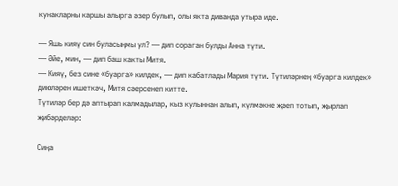кунакларны каршы алырга әзер булып, олы якта диванда утыра иде.

— Яшь кияү син буласыңмы ул? — дип сораган булды Анна түти.
— Әйе, мин, — дип баш какты Митя.
— Кияү, без сине «буарга» килдек, — дип кабатлады Мария түти. Түтиләрнең «буарга килдек» диюләрен ишеткәч, Митя сәерсенеп китте.
Түтиләр бер дә аптырап калмадылар, кыз кулыннан алып, күлмәкне җәеп тотып, җырлап җибәрделәр:

Сиңа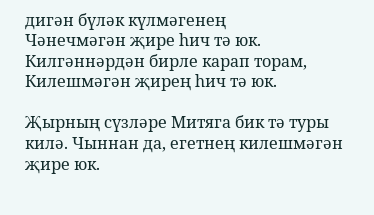дигән бүләк күлмәгенең
Чәнечмәгән җире һич тә юк.
Килгәннәрдән бирле карап торам,
Килешмәгән җирең һич тә юк.

Җырның сүзләре Митяга бик тә туры килә. Чыннан да, егетнең килешмәгән җире юк.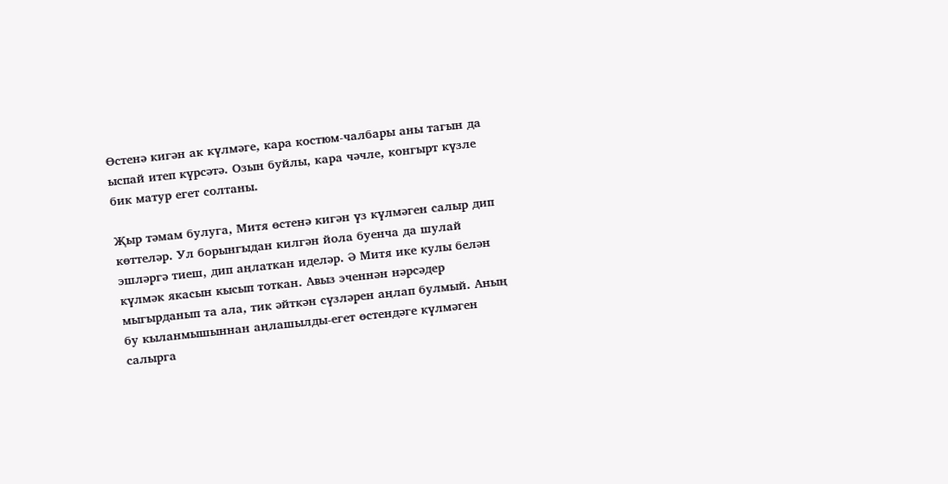Өстенә кигән ак күлмәге, кара костюм-чалбары аны тагын да ыспай итеп күрсәтә. Озын буйлы, кара чәчле, конгырт күзле бик матур егет солтаны.

Җыр тәмам булуга, Митя өстенә кигән үз күлмәген салыр дип көттеләр. Ул борынгыдан килгән йола буенча да шулай эшләргә тиеш, дип аңлаткан иделәр. Ә Митя ике кулы белән күлмәк якасын кысып тоткан. Авыз эченнән нәрсәдер мыгырданып та ала, тик әйткән сүзләрен аңлап булмый. Аның бу кыланмышыннан аңлашылды-егет өстендәге күлмәген салырга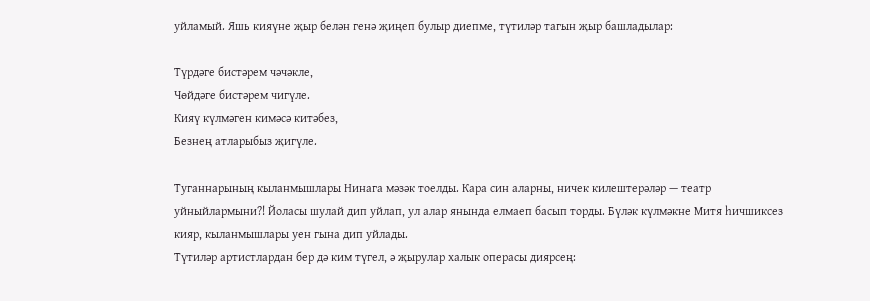уйламый. Яшь кияүне җыр белән генә җиңеп булыр диепме, түтиләр тагын җыр башладылар:

Түрдәге бистәрем чәчәкле,
Чөйдәге бистәрем чигүле.
Кияү күлмәген кимәсә китәбез,
Безнең атларыбыз җигүле.

Туганнарының кыланмышлары Нинага мәзәк тоелды. Кара син аларны, ничек килештерәләр — театр уйныйлармыни?! Йоласы шулай дип уйлап, ул алар янында елмаеп басып торды. Бүләк күлмәкне Митя һичшиксез кияр, кыланмышлары уен гына дип уйлады.
Түтиләр артистлардан бер дә ким түгел, ә җырулар халык операсы диярсең: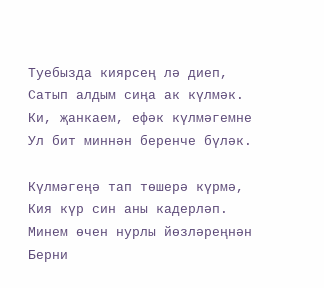Туебызда киярсең лә диеп,
Сатып алдым сиңа ак күлмәк.
Ки, җанкаем, ефәк күлмәгемне
Ул бит миннән беренче бүләк.

Күлмәгеңә тап төшерә күрмә,
Кия күр син аны кадерләп.
Минем өчен нурлы йөзләреңнән
Берни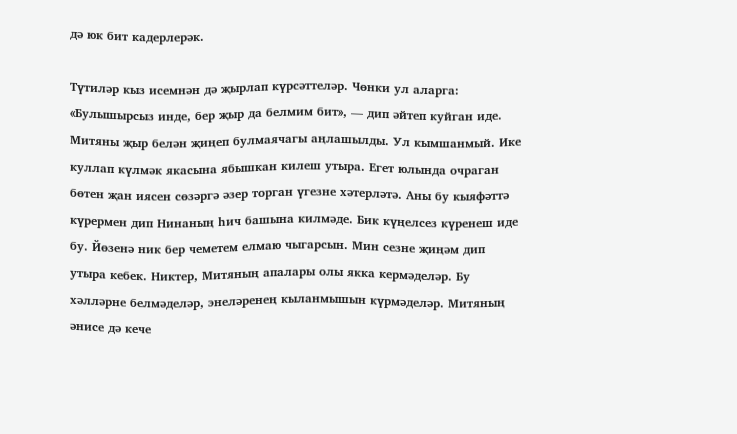дә юк бит кадерлерәк.

Түтиләр кыз исемнән дә җырлап күрсәттеләр. Чөнки ул аларга: «Булышырсыз инде, бер җыр да белмим бит», — дип әйтеп куйган иде. Митяны җыр белән җиңеп булмаячагы аңлашылды. Ул кымшанмый. Ике куллап күлмәк якасына ябышкан килеш утыра. Егет юлында очраган бөтен җан иясен сөзәргә әзер торган үгезне хәтерләтә. Аны бу кыяфәттә күрермен дип Нинаның һич башына килмәде. Бик күңелсез күренеш иде бу. Йөзенә ник бер чеметем елмаю чыгарсын. Мин сезне җиңәм дип утыра кебек. Никтер, Митяның апалары олы якка кермәделәр. Бу хәлләрне белмәделәр, энеләренең кыланмышын күрмәделәр. Митяның әнисе дә кече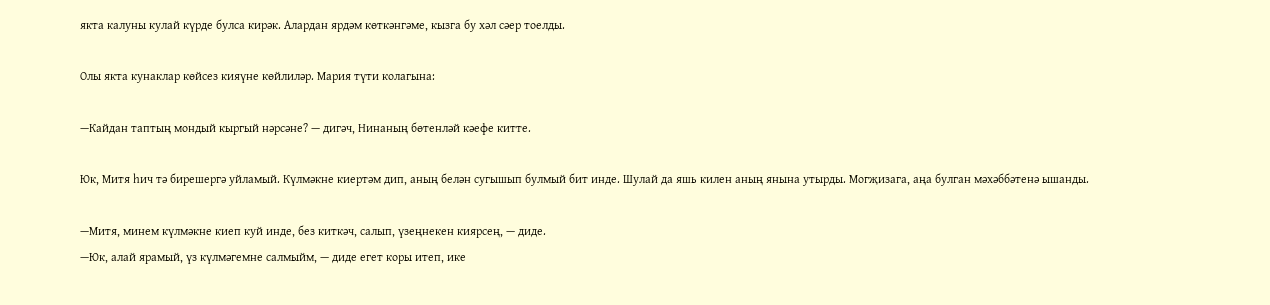якта калуны кулай күрде булса кирәк. Алардан ярдәм көткәнгәме, кызга бу хәл сәер тоелды.

Олы якта кунаклар көйсез кияүне көйлиләр. Мария түти колагына:

—Кайдан таптың мондый кыргый нәрсәне? — дигәч, Нинаның бөтенләй кәефе китте.

Юк, Митя һич тә бирешергә уйламый. Күлмәкне киертәм дип, аның белән сугышып булмый бит инде. Шулай да яшь килен аның янына утырды. Могҗизага, аңа булган мәхәббәтенә ышанды.

—Митя, минем күлмәкне киеп куй инде, без киткәч, салып, үзеңнекен киярсең, — диде.
—Юк, алай ярамый, үз күлмәгемне салмыйм, — диде егет коры итеп, ике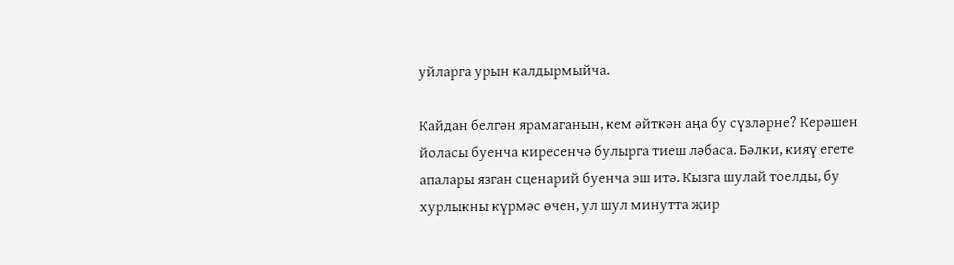уйларга урын калдырмыйча.

Кайдан белгән ярамаганын, кем әйткән аңа бу сүзләрне? Керәшен йоласы буенча киресенчә булырга тиеш ләбаса. Бәлки, кияү егете апалары язган сценарий буенча эш итә. Кызга шулай тоелды, бу хурлыкны күрмәс өчен, ул шул минутта җир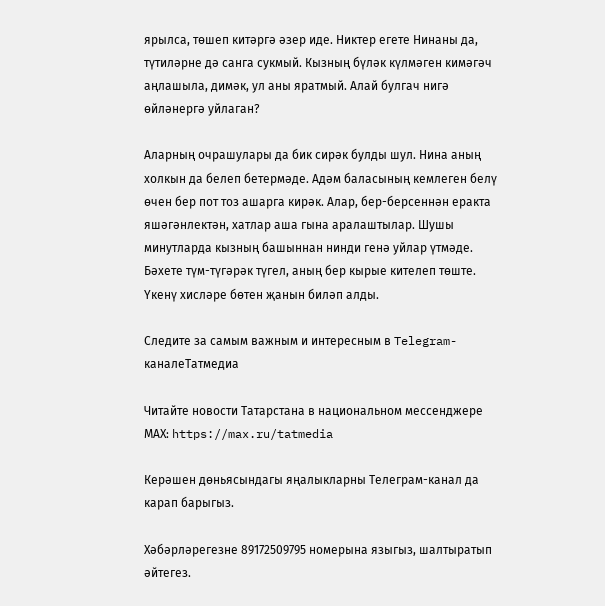ярылса, төшеп китәргә әзер иде. Никтер егете Нинаны да, түтиләрне дә санга сукмый. Кызның бүләк күлмәген кимәгәч аңлашыла, димәк, ул аны яратмый. Алай булгач нигә өйләнергә уйлаган?

Аларның очрашулары да бик сирәк булды шул. Нина аның холкын да белеп бетермәде. Адәм баласының кемлеген белү өчен бер пот тоз ашарга кирәк. Алар, бер-берсеннән еракта яшәгәнлектән, хатлар аша гына аралаштылар. Шушы минутларда кызның башыннан нинди генә уйлар үтмәде. Бәхете түм-түгәрәк түгел, аның бер кырые кителеп төште. Үкенү хисләре бөтен җанын биләп алды.

Следите за самым важным и интересным в Telegram-каналеТатмедиа

Читайте новости Татарстана в национальном мессенджере MАХ: https://max.ru/tatmedia

Керәшен дөньясындагы яңалыкларны Телеграм-канал да карап барыгыз.

Хәбәрләрегезне 89172509795 номерына языгыз, шалтыратып әйтегез.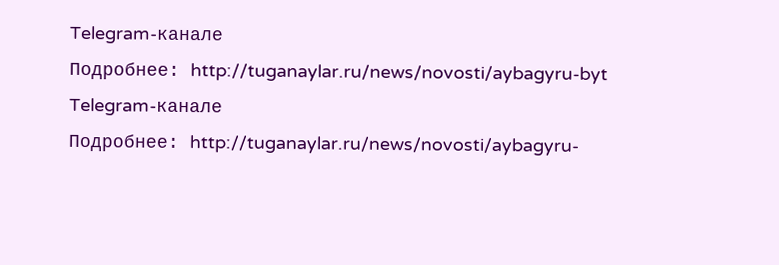Telegram-канале
Подробнее: http://tuganaylar.ru/news/novosti/aybagyru-byt
Telegram-канале
Подробнее: http://tuganaylar.ru/news/novosti/aybagyru-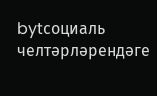bytсоциаль челтәрләрендәге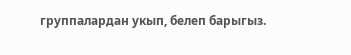группалардан укып, белеп барыгыз.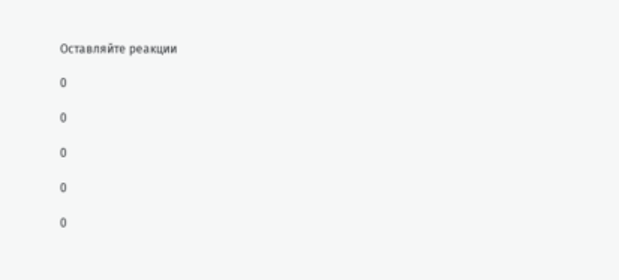Оставляйте реакции

0

0

0

0

0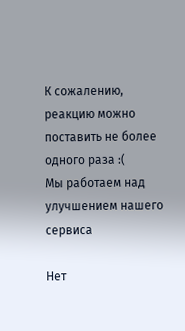К сожалению, реакцию можно поставить не более одного раза :(
Мы работаем над улучшением нашего сервиса

Нет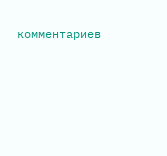комментариев